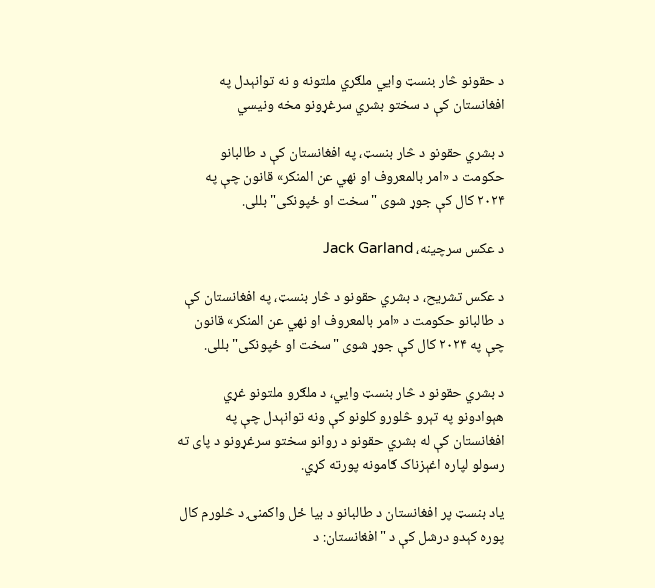د حقونو څار بنسټ وايي ملګري ملتونه و نه توانېدل په افغانستان کې د سختو بشري سرغړونو مخه ونیسي

د بشري حقونو د څار بنسټ، په افغانستان کې د طالبانو حکومت د «امر بالمعروف او نهي عن المنکر» قانون چې په ۲۰۲۴ کال کې جوړ شوی "سخت او ځپونکی" بللی.

د عکس سرچینه، Jack Garland

د عکس تشریح، د بشري حقونو د څار بنسټ، په افغانستان کې د طالبانو حکومت د «امر بالمعروف او نهي عن المنکر» قانون چې په ۲۰۲۴ کال کې جوړ شوی "سخت او ځپونکی" بللی.

د بشري حقونو د څار بنسټ وايي، د ملګرو ملتونو غړي هېوادونو په تېرو څلورو کلونو کې ونه توانېدل چې په افغانستان کې له بشري حقونو د روانو سختو سرغړونو د پای ته رسولو لپاره اغېزناک ګامونه پورته کړي.

یاد بنسټ پر افغانستان د طالبانو د بیا ځل واکمنۍ د څلورم کال پوره کېدو درشل کې د "افغانستان: د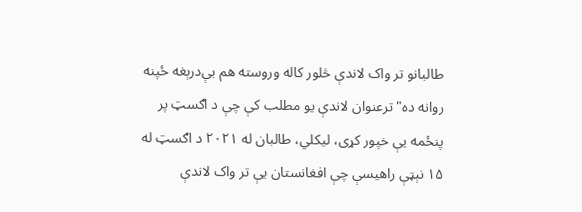طالبانو تر واک لاندې څلور کاله وروسته هم بې‌درېغه ځپنه روانه ده" ترعنوان لاندې یو مطلب کې چې د اګسټ پر پنځمه یې خپور کړی، لیکلي، طالبان له ۲۰۲۱ د اګسټ له ۱۵ نېټې راهیسې چې افغانستان یې تر واک لاندې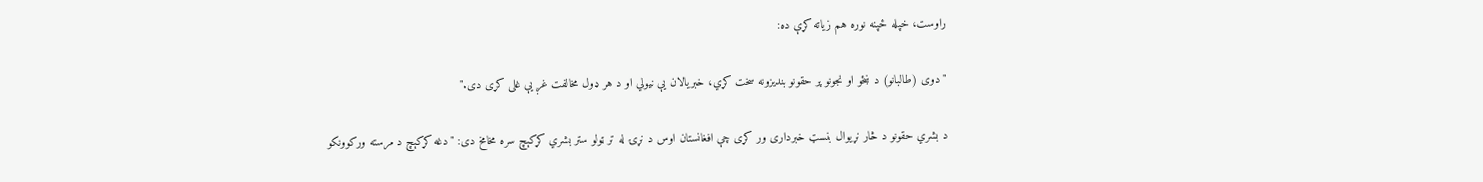راوست، خپله ځپنه نوره هم زیاته کړې ده:

"دوی (طالبانو) د ښځو او نجونو پر حقونو بندیزونه سخت کړي، خبریالان یې نیولي او د هر ډول مخالفت غږ یې غلی کړی دی."

د بشري حقونو د څار نړیوال بنسټ خبرداری ور کړی چې افغانستان اوس د نړۍ له تر ټولو ستر بشري کړکېچ سره مخامخ دی: "دغه کړکېچ د مرسته ورکوونکو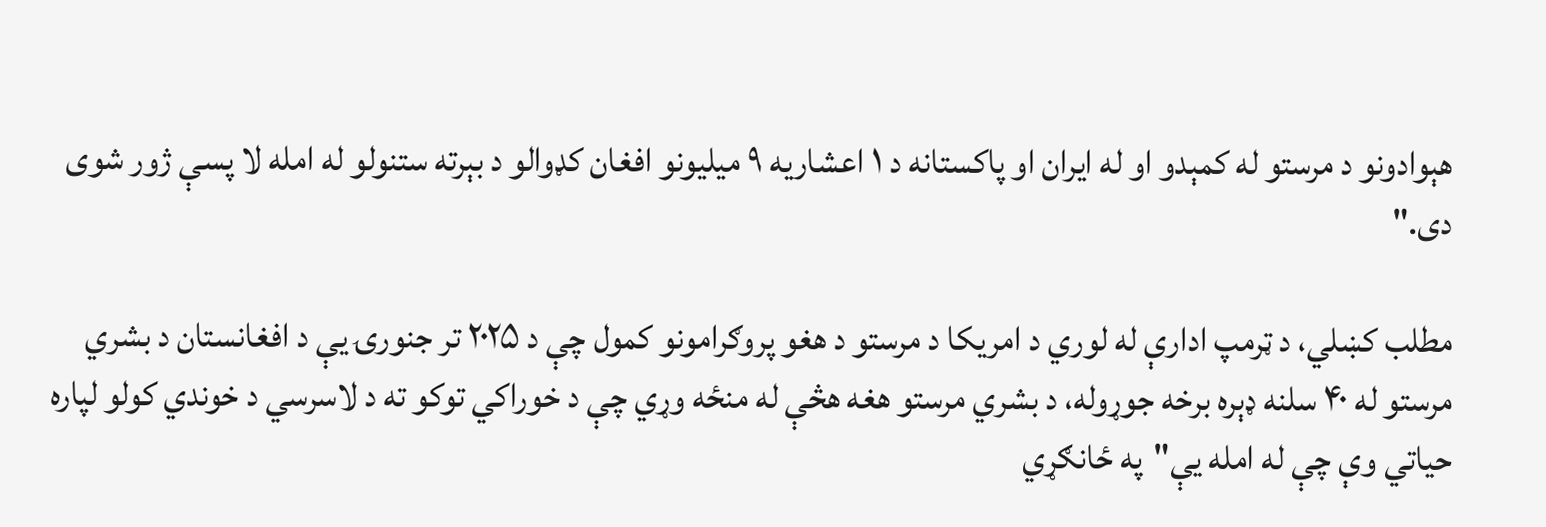هېوادونو د مرستو له کمېدو او له ایران او پاکستانه د ۱ اعشاریه ۹ میلیونو افغان کډوالو د بېرته ستنولو له امله لا پسې ژور شوی دی."

مطلب کښلي، د ټرمپ ادارې له لوري د امریکا د مرستو د هغو پروګرامونو کمول چې د ۲۰۲۵ تر جنورۍ یې د افغانستان د بشري مرستو له ۴۰ سلنه ډېره برخه جوړوله، د بشري مرستو هغه هڅې له منځه وړي چې د خوراکي توکو ته د لاسرسي د خوندي کولو لپاره حیاتي وې چې له امله یې"په ځانګړي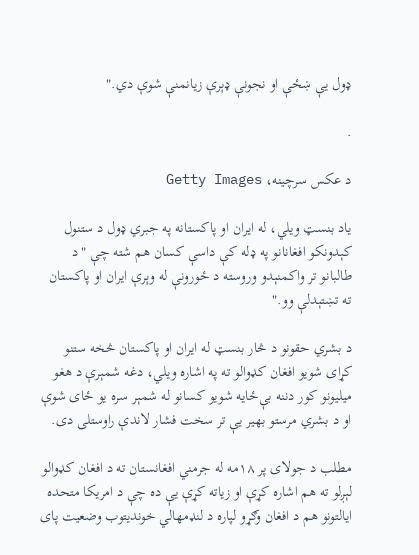ډول یې ښځې او نجونې ډېرې زیانمنې شوې دي."

.

د عکس سرچینه، Getty Images

یاد بنسټ ویلي، له ایران او پاکستانه په جبري ډول د ستنول کېدونکو افغانانو په ډله کې داسې کسان هم شته چې "د طالبانو تر واکمنېدو وروسته د ځورونې له وېرې ایران او پاکستان ته تښتېدلې وو."

د بشري حقونو د څار بنسټ له ایران او پاکستان څخه ستنو کړای شویو افغان کډوالو ته په اشاره ویلي، دغه شمېرې د هغو میلیونو کور دننه بې‌ځایه شویو کسانو له شمېر سره یو ځای شوې او د بشري مرستو بهیر یې تر سخت فشار لاندې راوستلی دی.

مطلب د جولای پر ۱۸مه له جرمني افغانستان ته د افغان کډوالو لېږلو ته هم اشاره کړې او زیاته کړې یې ده چې د امریکا متحده ایالتونو هم د افغان وګړو لپاره د لنډمهالي خونديتوب وضعیت پای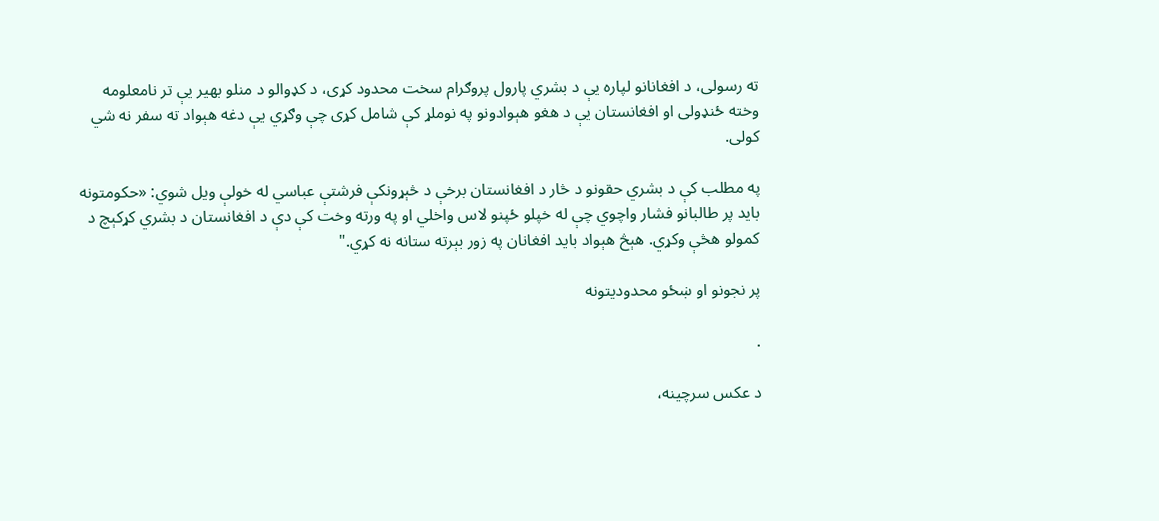ته رسولی، د افغانانو لپاره یې د بشري پارول پروګرام سخت محدود کړی، د کډوالو د منلو بهیر یې تر نامعلومه وخته ځنډولی او افغانستان یې د هغو هېوادونو په نوملړ کې شامل کړی چې وګړي یې دغه هېواد ته سفر نه شي کولی.

په مطلب کې د بشري حقونو د څار د افغانستان برخې د څېړونکې فرشتې عباسي له خولې ویل شوي: «حکومتونه باید پر طالبانو فشار واچوي چې له خپلو ځپنو لاس واخلي او په ورته وخت کې دې د افغانستان د بشري کړکېچ د کمولو هڅې وکړي. هېڅ هېواد باید افغانان په زور بېرته ستانه نه کړي."

پر نجونو او ښځو محدودیتونه

.

د عکس سرچینه،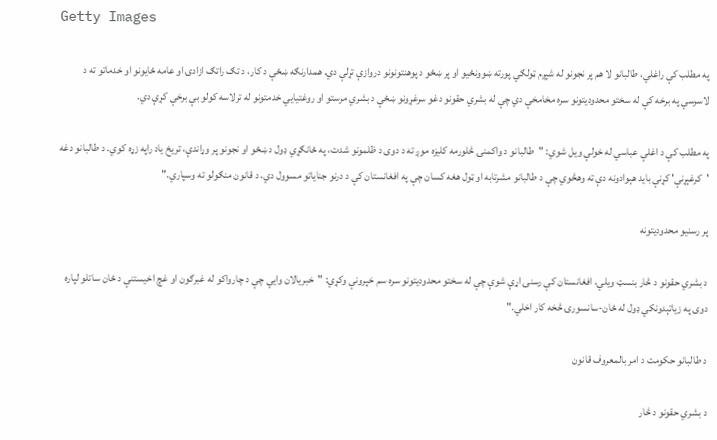Getty Images

په مطلب کې راغلي، طالبانو لا هم پر نجونو له شپږم ټولګي پورته ښوونځيو او پر ښځو د پوهنتونونو دروازې تړلې دي. همدارنګه ښځې د کار، د تګ راتګ ازادۍ او عامه ځایونو او خدماتو ته د لاسرسي په برخه کې له سختو محدودیتونو سره مخامخې دي چې له بشري حقونو دغو سرغړونو ښځې د بشري مرستو او روغتیايي خدمتونو له ترلاسه کولو بې برخې کړې دي.

په مطلب کې د اغلې عباسي له خولې ویل شوي: "طالبانو د واکمنۍ څلورمه کلیزه موږ ته د دوی د ظلمونو شدت، په ځانګړي ډول د ښځو او نجونو پر وړاندې، تریخ یاد راپه زړه کوي. د طالبانو دغه 'کرغېړنې' کړنې باید هېوادونه دې ته وهڅوي چې د طالبانو مشرتابه او ټول هغه کسان چې په افغانستان کې د درنو جنایاتو مسوول دي، د قانون منګولو ته وسپاري."

پر رسنیو محدودیتونه

د بشري حقونو د څار بنسټ ویلي، افغانستان کې رسنۍ اړې شوې چې له سختو محدودیتونو سره سم خپرونې وکړي: "خبریالان وايي چې د چارواکو له غبرګون او غچ اخیستنې د ځان ساتلو لپاره دوی په زیاتېدونکي ډول له ځان-سانسورۍ څخه کار اخلي."

د طالبانو حکومت د امر بالمعروف قانون

د بشري حقونو د څار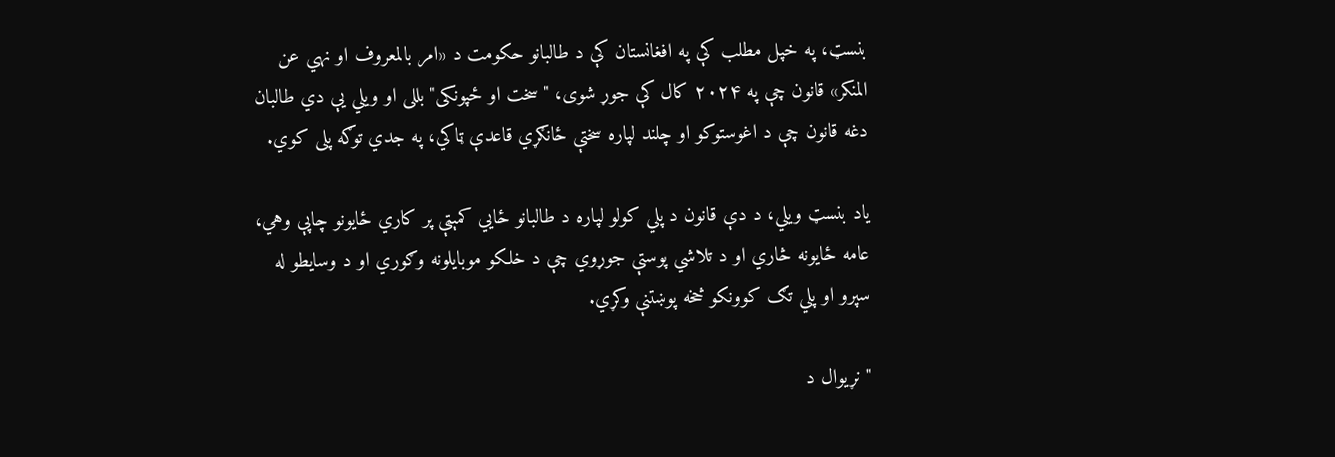بنسټ، په خپل مطلب کې په افغانستان کې د طالبانو حکومت د «امر بالمعروف او نهي عن المنکر» قانون چې په ۲۰۲۴ کال کې جوړ شوی، "سخت او ځپونکی" بللی او ویلي یې دي طالبان دغه قانون چې د اغوستوکو او چلند لپاره سختې ځانګړي قاعدې ټاکي، په جدي توګه پلی کوي.

یاد بنسټ ویلي، د دې قانون د پلي کولو لپاره د طالبانو ځايي کمېټې پر کاري ځایونو چاپې وهي، عامه ځایونه څاري او د تلاشي پوستې جوړوي چې د خلکو موبایلونه وګوري او د وسایطو له سپرو او پلي تګ کوونکو څخه پوښتنې وکړي.

"نړیوال د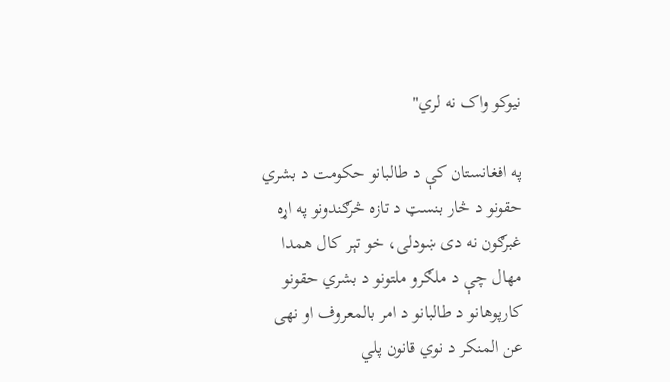نیوکو واک نه لري"

په افغانستان کې د طالبانو حکومت د بشري حقونو د څار بنسټ د تازه څرګندونو په اړه غبرګون نه دی ښودلی، خو تېر کال همدا مهال چې د ملګرو ملتونو د بشري حقونو کارپوهانو د طالبانو د امر بالمعروف او نهی عن المنکر د نوي قانون پلي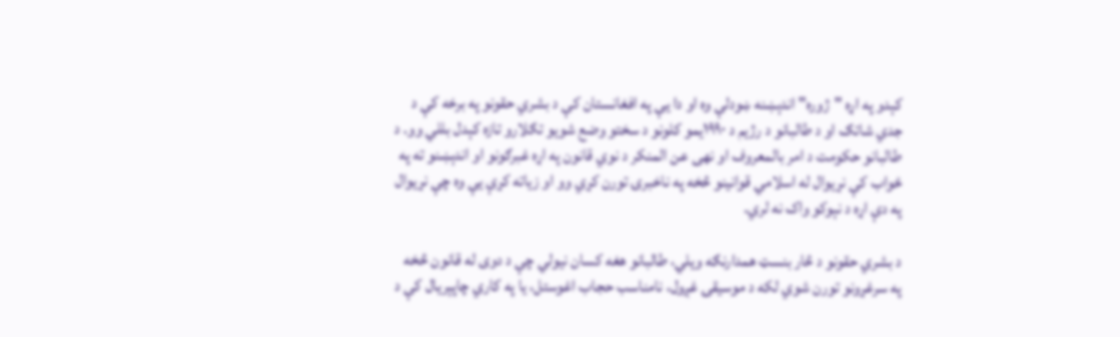کېدو په اړه "ژوره" اندېښنه ښودلې وه او دا یې په افغانستان کې د بشري حقونو په برخه کې د جدي شاتګ او د طالبانو د رژیم د ۱۹۹۰یمو کلونو د سختو وضع شویو تګلارو تازه کېدل بللي وو. د طالبانو حکومت د امر بالمعروف او نهی عن المنکر د نوي قانون په اړه غبرګونو او اندېښنو ته په ځواب کې نړیوال له اسلامي قوانینو څخه په ناخبرۍ تورن کړي وو او زیاته کړې یې وه چې نړیوال په دې اړه د نېوکو واک نه لري.

د بشري حقونو د څار بنسټ همدارنګه ویلي، طالبانو هغه کسان نیولي چې د دوی له قانون څخه په سرغړونو تورن شوي لکه د موسیقۍ غږول، نامناسب حجاب اغوستل، یا په کاري چاپېریال کې د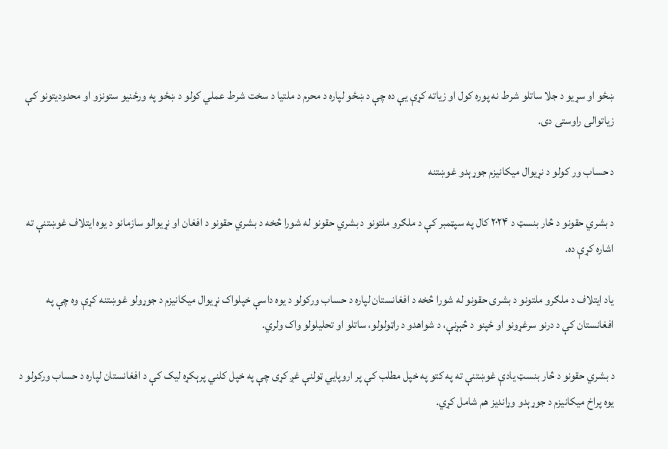ښځو او سړیو د جلا ساتلو شرط نه پوره کول او زیاته کړې یې ده چې د ښځو لپاره د محرم د ملتیا د سخت شرط عملي کولو د ښځو په ورځنیو ستونزو او محدودیتونو کې زیاتوالی راوستی دی.

د حساب ور کولو د نړیوال میکانیزم جوړېدو غوښتنه

د بشري حقونو د څار بنسټ د ۲۰۲۴ کال په سپټمبر کې د ملګرو ملتونو د بشري حقونو له شورا څخه د بشري حقونو د افغان او نړیوالو سازمانو د یوه ایتلاف غوښتنې ته اشاره کړې ده.

یاد ایتلاف د ملګرو ملتونو د بشری حقونو له شورا څخه د افغانستان لپاره د حساب ورکولو د یوه داسې خپلواک نړیوال میکانیزم د جوړولو غوښتنه کړې وه چې په افغانستان کې د درنو سرغړونو او ځپنو د څېړنې، د شواهدو د راټولولو، ساتلو او تحلیلولو واک ولري.

د بشري حقونو د څار بنسټ یادې غوښتنې ته په کتو په خپل مطلب کې پر اروپايي ټولنې غږ کړی چې په خپل کلني پرېکړه لیک کې د افغانستان لپاره د حساب ورکولو د یوه پراخ میکانیزم د جوړېدو وړاندیز هم شامل کړي.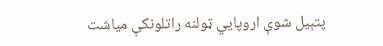پتېیل شوې اروپايي ټولنه راتلونکې میاشت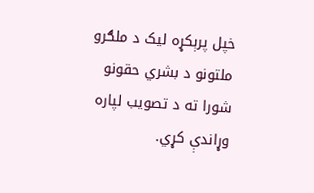خپل پرېکړه لیک د ملګرو ملتونو د بشري حقونو شورا ته د تصویب لپاره وړاندې کړي.